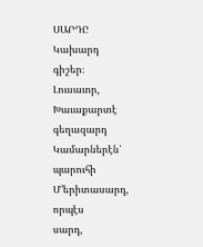ՍԱՐԴԸ
Կախարդ
գիշեր։
Լուսաւոր,
Խաւաքարտէ
գեղազարդ
Կամարներէն՝
պարուհի
Մ’երիտասարդ,
որպէս
սարդ,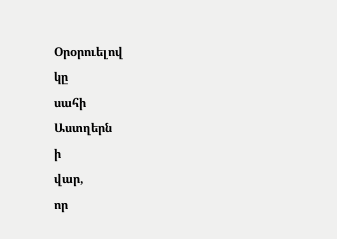Օրօրուելով
կը
սահի
Աստղերն
ի
վար,
որ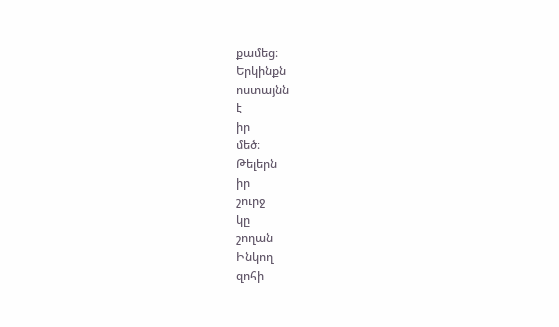քամեց։
Երկինքն
ոստայնն
է
իր
մեծ։
Թելերն
իր
շուրջ
կը
շողան
Ինկող
զոհի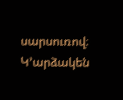սարսուռով։
Կ’արձակեն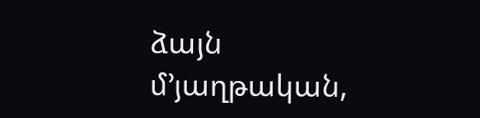ձայն
մ’յաղթական,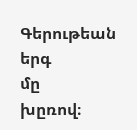Գերութեան
երգ
մը
խըռով։